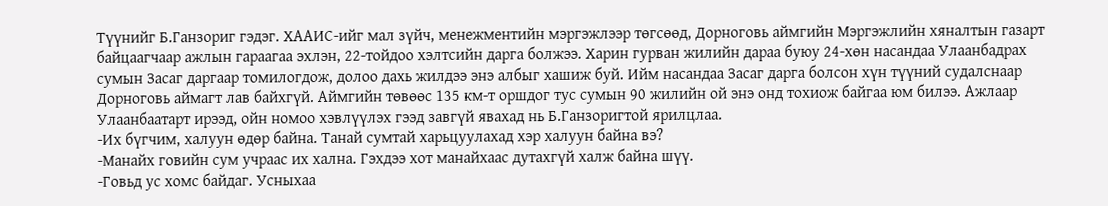Түүнийг Б.Ганзориг гэдэг. ХААИС-ийг мал зүйч, менежментийн мэргэжлээр төгсөөд, Дорноговь аймгийн Мэргэжлийн хяналтын газарт байцаагчаар ажлын гараагаа эхлэн, 22-тойдоо хэлтсийн дарга болжээ. Харин гурван жилийн дараа буюу 24-хөн насандаа Улаанбадрах сумын Засаг даргаар томилогдож, долоо дахь жилдээ энэ албыг хашиж буй. Ийм насандаа Засаг дарга болсон хүн түүний судалснаар Дорноговь аймагт лав байхгүй. Аймгийн төвөөс 135 км-т оршдог тус сумын 90 жилийн ой энэ онд тохиож байгаа юм билээ. Ажлаар Улаанбаатарт ирээд, ойн номоо хэвлүүлэх гээд завгүй явахад нь Б.Ганзоригтой ярилцлаа.
-Их бүгчим, халуун өдөр байна. Танай сумтай харьцуулахад хэр халуун байна вэ?
-Манайх говийн сум учраас их хална. Гэхдээ хот манайхаас дутахгүй халж байна шүү.
-Говьд ус хомс байдаг. Усныхаа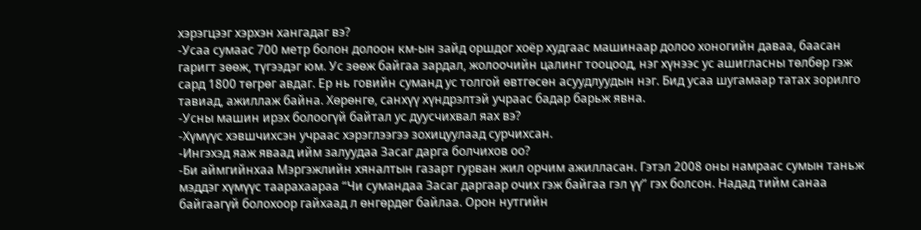хэрэгцээг хэрхэн хангадаг вэ?
-Усаа сумаас 700 метр болон долоон км-ын зайд оршдог хоёр худгаас машинаар долоо хоногийн даваа, баасан гаригт зөөж, түгээдэг юм. Ус зөөж байгаа зардал, жолоочийн цалинг тооцоод, нэг хүнээс ус ашигласны төлбөр гэж сард 1800 төгрөг авдаг. Ер нь говийн суманд ус толгой өвтгөсөн асуудлуудын нэг. Бид усаа шугамаар татах зорилго тавиад, ажиллаж байна. Хөрөнгө, санхүү хүндрэлтэй учраас бадар барьж явна.
-Усны машин ирэх болоогүй байтал ус дуусчихвал яах вэ?
-Хүмүүс хэвшчихсэн учраас хэрэглээгээ зохицуулаад сурчихсан.
-Ингэхэд яаж яваад ийм залуудаа Засаг дарга болчихов оо?
-Би аймгийнхаа Мэргэжлийн хяналтын газарт гурван жил орчим ажилласан. Гэтэл 2008 оны намраас сумын таньж мэддэг хүмүүс таарахаараа “Чи сумандаа Засаг даргаар очих гэж байгаа гэл үү” гэх болсон. Надад тийм санаа байгаагүй болохоор гайхаад л өнгөрдөг байлаа. Орон нутгийн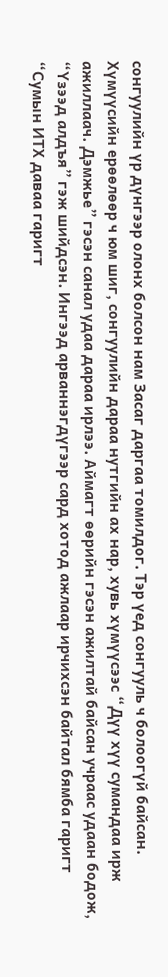сонгуулийн үр дүнгээр олонх болсон нам Засаг даргаа томилдог. Тэр үед сонгууль ч болоогүй байсан. Хүмүүсийн ерөөлөөр ч юм шиг, сонгуулийн дараа нутгийн ах нар, хувь хүмүүсээс “Дүү хүү сумандаа ирж ажиллаач. Дэмжье” гэсэн санал удаа дараа ирлээ. Аймагт өөрийн гэсэн ажилтай байсан учраас удаан бодож, “Үзээд алдъя” гэж шийдсэн. Ингээд арваннэгдүгээр сард хотод ажлаар ирчихсэн байтал бямба гаригт “Сумын ИТХ даваа гаригт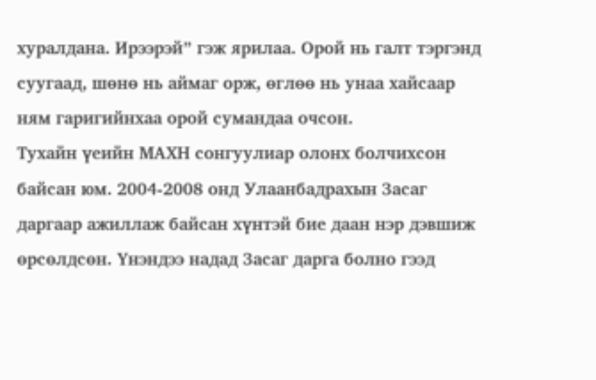хуралдана. Ирээрэй” гэж ярилаа. Орой нь галт тэргэнд суугаад, шөнө нь аймаг орж, өглөө нь унаа хайсаар ням гаригийнхаа орой сумандаа очсон.
Тухайн үеийн МАХН сонгуулиар олонх болчихсон байсан юм. 2004-2008 онд Улаанбадрахын Засаг даргаар ажиллаж байсан хүнтэй бие даан нэр дэвшиж өрсөлдсөн. Үнэндээ надад Засаг дарга болно гээд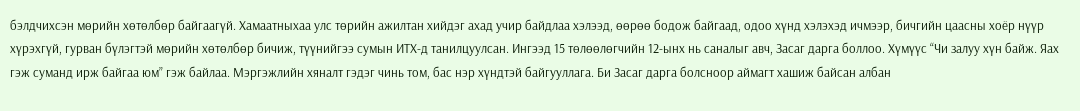бэлдчихсэн мөрийн хөтөлбөр байгаагүй. Хамаатныхаа улс төрийн ажилтан хийдэг ахад учир байдлаа хэлээд, өөрөө бодож байгаад, одоо хүнд хэлэхэд ичмээр, бичгийн цаасны хоёр нүүр хүрэхгүй, гурван бүлэгтэй мөрийн хөтөлбөр бичиж, түүнийгээ сумын ИТХ-д танилцуулсан. Ингээд 15 төлөөлөгчийн 12-ынх нь саналыг авч, Засаг дарга боллоо. Хүмүүс “Чи залуу хүн байж. Яах гэж суманд ирж байгаа юм” гэж байлаа. Мэргэжлийн хяналт гэдэг чинь том, бас нэр хүндтэй байгууллага. Би Засаг дарга болсноор аймагт хашиж байсан албан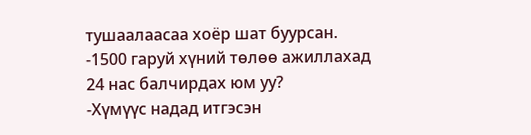тушаалаасаа хоёр шат буурсан.
-1500 гаруй хүний төлөө ажиллахад 24 нас балчирдах юм уу?
-Хүмүүс надад итгэсэн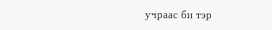учраас би тэр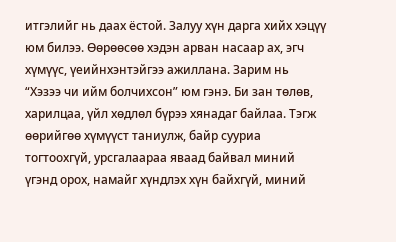итгэлийг нь даах ёстой. Залуу хүн дарга хийх хэцүү юм билээ. Өөрөөсөө хэдэн арван насаар ах, эгч хүмүүс, үеийнхэнтэйгээ ажиллана. Зарим нь “Хэзээ чи ийм болчихсон” юм гэнэ. Би зан төлөв, харилцаа, үйл хөдлөл бүрээ хянадаг байлаа. Тэгж өөрийгөө хүмүүст таниулж, байр сууриа тогтоохгүй, урсгалаараа яваад байвал миний үгэнд орох, намайг хүндлэх хүн байхгүй, миний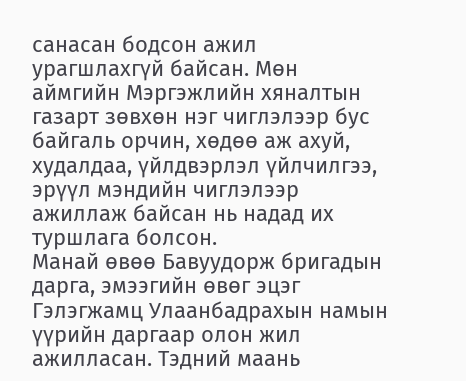санасан бодсон ажил урагшлахгүй байсан. Мөн аймгийн Мэргэжлийн хяналтын газарт зөвхөн нэг чиглэлээр бус байгаль орчин, хөдөө аж ахуй, худалдаа, үйлдвэрлэл үйлчилгээ, эрүүл мэндийн чиглэлээр ажиллаж байсан нь надад их туршлага болсон.
Манай өвөө Бавуудорж бригадын дарга, эмээгийн өвөг эцэг Гэлэгжамц Улаанбадрахын намын үүрийн даргаар олон жил ажилласан. Тэдний маань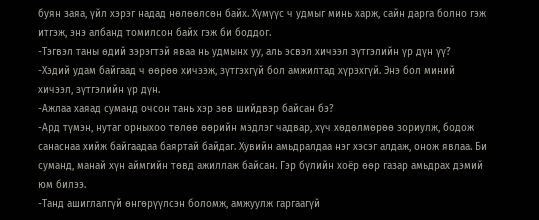буян заяа, үйл хэрэг надад нөлөөлсөн байх. Хүмүүс ч удмыг минь харж, сайн дарга болно гэж итгэж, энэ албанд томилсон байх гэж би боддог.
-Тэгвэл таны өдий зэрэгтэй яваа нь удмынх уу, аль эсвэл хичээл зүтгэлийн үр дүн үү?
-Хэдий удам байгаад ч өөрөө хичээж, зүтгэхгүй бол амжилтад хүрэхгүй. Энэ бол миний хичээл, зүтгэлийн үр дүн.
-Ажлаа хаяад суманд очсон тань хэр зөв шийдвэр байсан бэ?
-Ард түмэн, нутаг орныхоо төлөө өөрийн мэдлэг чадвар, хүч хөдөлмөрөө зориулж, бодож санаснаа хийж байгаадаа баяртай байдаг. Хувийн амьдралдаа нэг хэсэг алдаж, онож явлаа. Би суманд, манай хүн аймгийн төвд ажиллаж байсан. Гэр бүлийн хоёр өөр газар амьдрах дэмий юм билээ.
-Танд ашиглалгүй өнгөрүүлсэн боломж, амжуулж гаргаагүй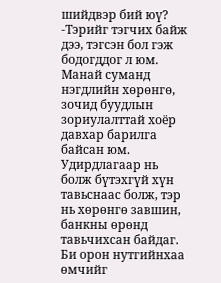шийдвэр бий юү?
-Тэрийг тэгчих байж дээ, тэгсэн бол гэж бодогддог л юм. Манай суманд нэгдлийн хөрөнгө, зочид буудлын зориулалттай хоёр давхар барилга байсан юм. Удирдлагаар нь болж бүтэхгүй хүн тавьснаас болж, тэр нь хөрөнгө завшин, банкны өрөнд тавьчихсан байдаг. Би орон нутгийнхаа өмчийг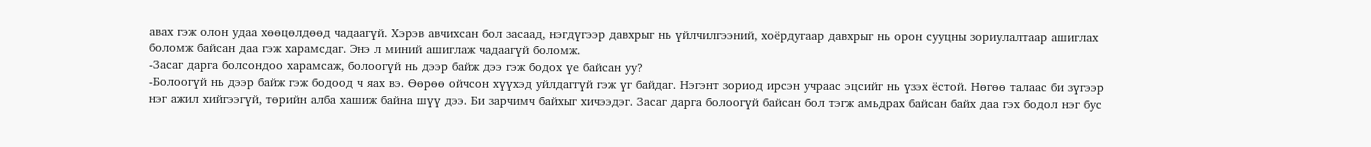авах гэж олон удаа хөөцөлдөөд чадаагүй. Хэрэв авчихсан бол засаад, нэгдүгээр давхрыг нь үйлчилгээний, хоёрдугаар давхрыг нь орон сууцны зориулалтаар ашиглах боломж байсан даа гэж харамсдаг. Энэ л миний ашиглаж чадаагүй боломж.
-Засаг дарга болсондоо харамсаж, болоогүй нь дээр байж дээ гэж бодох үе байсан уу?
-Болоогүй нь дээр байж гэж бодоод ч яах вэ. Өөрөө ойчсон хүүхэд уйлдаггүй гэж үг байдаг. Нэгэнт зориод ирсэн учраас эцсийг нь үзэх ёстой. Нөгөө талаас би зүгээр нэг ажил хийгээгүй, төрийн алба хашиж байна шүү дээ. Би зарчимч байхыг хичээдэг. Засаг дарга болоогүй байсан бол тэгж амьдрах байсан байх даа гэх бодол нэг бус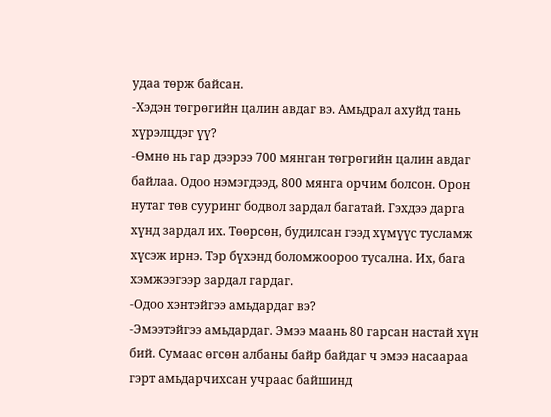удаа төрж байсан.
-Хэдэн төгрөгийн цалин авдаг вэ. Амьдрал ахуйд тань хүрэлцдэг үү?
-Өмнө нь гар дээрээ 700 мянган төгрөгийн цалин авдаг байлаа. Одоо нэмэгдээд, 800 мянга орчим болсон. Орон нутаг төв сууринг бодвол зардал багатай. Гэхдээ дарга хүнд зардал их. Төөрсөн, будилсан гээд хүмүүс тусламж хүсэж ирнэ. Тэр бүхэнд боломжоороо тусална. Их, бага хэмжээгээр зардал гардаг.
-Одоо хэнтэйгээ амьдардаг вэ?
-Эмээтэйгээ амьдардаг. Эмээ маань 80 гарсан настай хүн бий. Сумаас өгсөн албаны байр байдаг ч эмээ насаараа гэрт амьдарчихсан учраас байшинд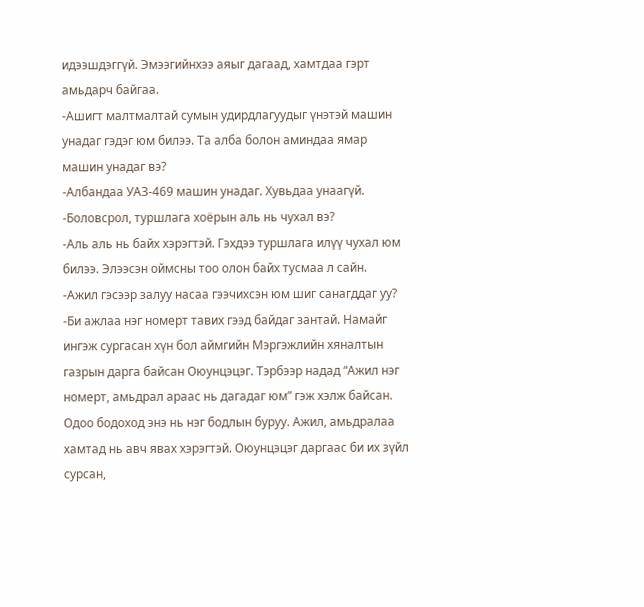идээшдэггүй. Эмээгийнхээ аяыг дагаад, хамтдаа гэрт амьдарч байгаа.
-Ашигт малтмалтай сумын удирдлагуудыг үнэтэй машин унадаг гэдэг юм билээ. Та алба болон аминдаа ямар машин унадаг вэ?
-Албандаа УАЗ-469 машин унадаг. Хувьдаа унаагүй.
-Боловсрол, туршлага хоёрын аль нь чухал вэ?
-Аль аль нь байх хэрэгтэй. Гэхдээ туршлага илүү чухал юм билээ. Элээсэн оймсны тоо олон байх тусмаа л сайн.
-Ажил гэсээр залуу насаа гээчихсэн юм шиг санагддаг уу?
-Би ажлаа нэг номерт тавих гээд байдаг зантай. Намайг ингэж сургасан хүн бол аймгийн Мэргэжлийн хяналтын газрын дарга байсан Оюунцэцэг. Тэрбээр надад “Ажил нэг номерт, амьдрал араас нь дагадаг юм” гэж хэлж байсан. Одоо бодоход энэ нь нэг бодлын буруу. Ажил, амьдралаа хамтад нь авч явах хэрэгтэй. Оюунцэцэг даргаас би их зүйл сурсан,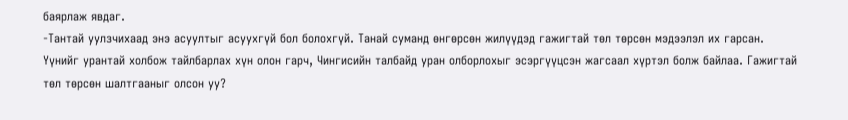баярлаж явдаг.
-Тантай уулзчихаад энэ асуултыг асуухгүй бол болохгүй. Танай суманд өнгөрсөн жилүүдэд гажигтай төл төрсөн мэдээлэл их гарсан. Үүнийг урантай холбож тайлбарлах хүн олон гарч, Чингисийн талбайд уран олборлохыг эсэргүүцсэн жагсаал хүртэл болж байлаа. Гажигтай төл төрсөн шалтгааныг олсон уу?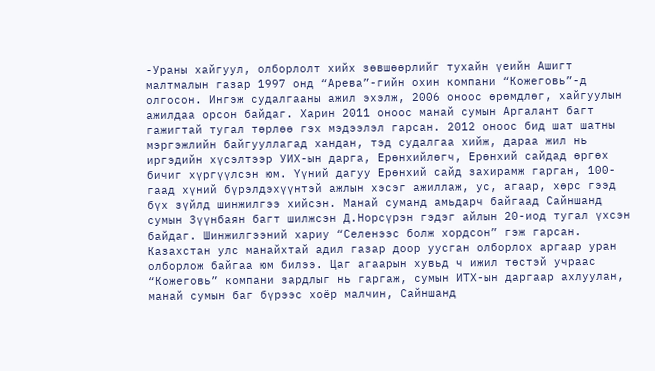-Ураны хайгуул, олборлолт хийх зөвшөөрлийг тухайн үеийн Ашигт малтмалын газар 1997 онд “Арева”-гийн охин компани “Кожеговь”-д олгосон. Ингэж судалгааны ажил эхэлж, 2006 оноос өрөмдлөг, хайгуулын ажилдаа орсон байдаг. Харин 2011 оноос манай сумын Аргалант багт гажигтай тугал төрлөө гэх мэдээлэл гарсан. 2012 оноос бид шат шатны мэргэжлийн байгууллагад хандан, тэд судалгаа хийж, дараа жил нь иргэдийн хүсэлтээр УИХ-ын дарга, Ерөнхийлөгч, Ерөнхий сайдад өргөх бичиг хүргүүлсэн юм. Үүний дагуу Ерөнхий сайд захирамж гарган, 100- гаад хүний бүрэлдэхүүнтэй ажлын хэсэг ажиллаж, ус, агаар, хөрс гээд бүх зүйлд шинжилгээ хийсэн. Манай суманд амьдарч байгаад Сайншанд сумын Зүүнбаян багт шилжсэн Д.Норсүрэн гэдэг айлын 20-иод тугал үхсэн байдаг. Шинжилгээний хариу “Селенээс болж хордсон” гэж гарсан.
Казахстан улс манайхтай адил газар доор уусган олборлох аргаар уран олборлож байгаа юм билээ. Цаг агаарын хувьд ч ижил төстэй учраас “Кожеговь” компани зардлыг нь гаргаж, сумын ИТХ-ын даргаар ахлуулан, манай сумын баг бүрээс хоёр малчин, Сайншанд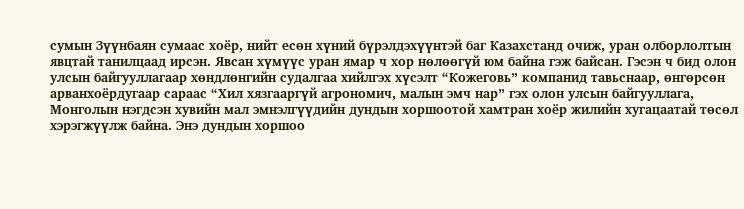сумын Зүүнбаян сумаас хоёр, нийт есөн хүний бүрэлдэхүүнтэй баг Казахстанд очиж, уран олборлолтын явцтай танилцаад ирсэн. Явсан хүмүүс уран ямар ч хор нөлөөгүй юм байна гэж байсан. Гэсэн ч бид олон улсын байгууллагаар хөндлөнгийн судалгаа хийлгэх хүсэлт “Кожеговь” компанид тавьснаар, өнгөрсөн арванхоёрдугаар сараас “Хил хязгааргүй агрономич, малын эмч нар” гэх олон улсын байгууллага, Монголын нэгдсэн хувийн мал эмнэлгүүдийн дундын хоршоотой хамтран хоёр жилийн хугацаатай төсөл хэрэгжүүлж байна. Энэ дундын хоршоо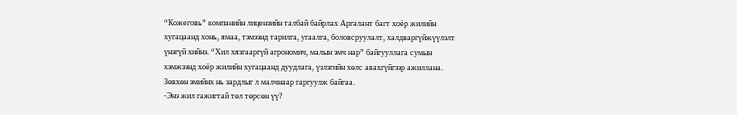“Кожеговь” компанийн лицензийн талбай байрлах Аргалант багт хоёр жилийн хугацаанд хонь, ямаа, тэмээнд тарилга, угаалга, боловсруулалт, халдваргүйжүүлэлт үнэгүй хийнэ. “Хил хязгааргүй агрономич, малын эмч нар” байгууллага сумын хэмжээнд хоёр жилийн хугацаанд дуудлага, үзлэгийн хөлс авахгүйгээр ажиллана. Зөвхөн эмийнх нь зардлыг л малчнаар гаргуулж байгаа.
-Энэ жил гажигтай төл төрсөн үү?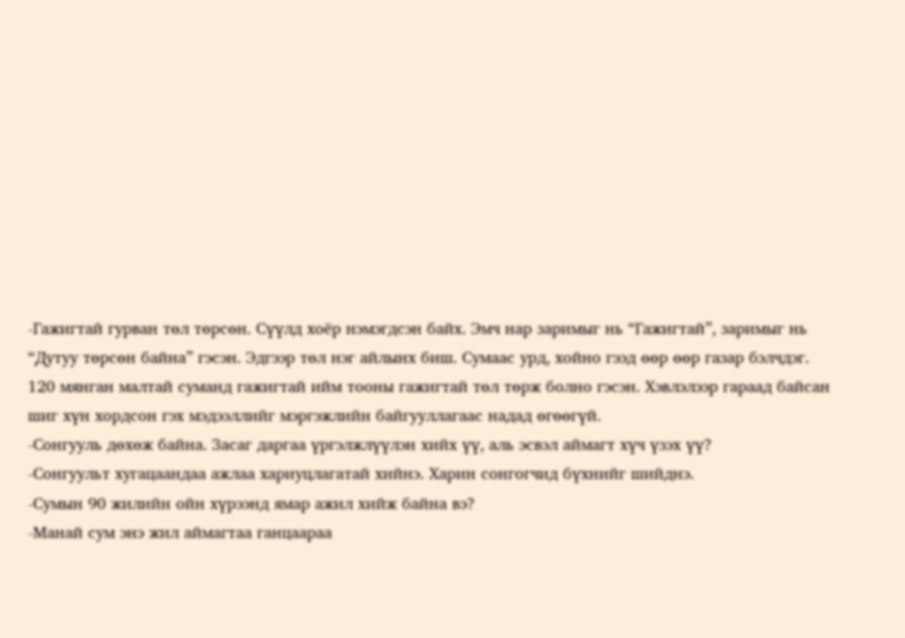-Гажигтай гурван төл төрсөн. Сүүлд хоёр нэмэгдсэн байх. Эмч нар заримыг нь “Гажигтай”, заримыг нь “Дутуу төрсөн байна” гэсэн. Эдгээр төл нэг айлынх биш. Сумаас урд, хойно гээд өөр өөр газар бэлчдэг. 120 мянган малтай суманд гажигтай ийм тооны гажигтай төл төрж болно гэсэн. Хэвлэлээр гараад байсан шиг хүн хордсон гэх мэдээллийг мэргэжлийн байгууллагаас надад өгөөгүй.
-Сонгууль дөхөж байна. Засаг даргаа үргэлжлүүлэн хийх үү, аль эсвэл аймагт хүч үзэх үү?
-Сонгуульт хугацаандаа ажлаа хариуцлагатай хийнэ. Харин сонгогчид бүхнийг шийднэ.
-Сумын 90 жилийн ойн хүрээнд ямар ажил хийж байна вэ?
-Манай сум энэ жил аймагтаа ганцаараа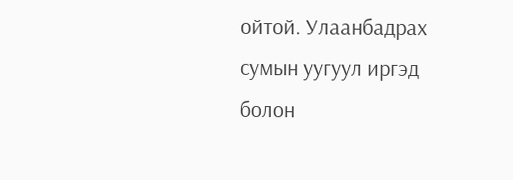ойтой. Улаанбадрах сумын уугуул иргэд болон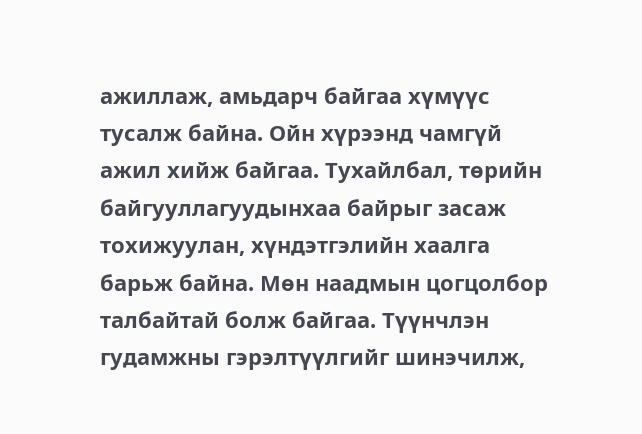ажиллаж, амьдарч байгаа хүмүүс тусалж байна. Ойн хүрээнд чамгүй ажил хийж байгаа. Тухайлбал, төрийн байгууллагуудынхаа байрыг засаж тохижуулан, хүндэтгэлийн хаалга барьж байна. Мөн наадмын цогцолбор талбайтай болж байгаа. Түүнчлэн гудамжны гэрэлтүүлгийг шинэчилж,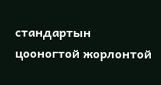стандартын цооногтой жорлонтой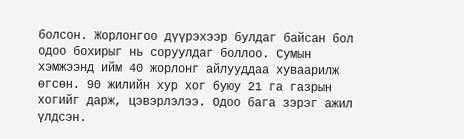болсон. Жорлонгоо дүүрэхээр булдаг байсан бол одоо бохирыг нь соруулдаг боллоо. Сумын хэмжээнд ийм 40 жорлонг айлууддаа хуваарилж өгсөн. 90 жилийн хур хог буюу 21 га газрын хогийг дарж, цэвэрлэлээ. Одоо бага зэрэг ажил үлдсэн.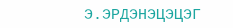Э.ЭРДЭНЭЦЭЦЭГ